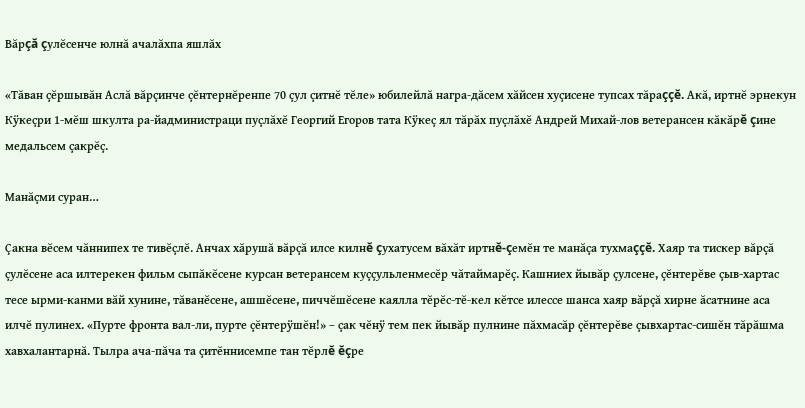Вăрçă çулĕсенче юлнă ачалăхпа яшлăх

«Тăван çĕршывăн Аслă вăрçинче çĕнтернĕренпе 70 çул çитнĕ тĕле» юбилейлă награ-дăсем хăйсен хуçисене тупсах тăраççĕ. Акă, иртнĕ эрнекун Кÿкеçри 1-мĕш шкулта ра-йадминистраци пуçлăхĕ Георгий Егоров тата Кÿкеç ял тăрăх пуçлăхĕ Андрей Михай-лов ветерансен кăкăрĕ çине медальсем çакрĕç.

Манăçми суран…

Çакна вĕсем чăннипех те тивĕçлĕ. Анчах хăрушă вăрçă илсе килнĕ çухатусем вăхăт иртнĕ-çемĕн те манăçа тухмаççĕ. Хаяр та тискер вăрçă çулĕсене аса илтерекен фильм сыпăкĕсене курсан ветерансем куççульленмесĕр чăтаймарĕç. Кашниех йывăр çулсене, çĕнтерĕве çыв-хартас тесе ырми-канми вăй хунине, тăванĕсене, ашшĕсене, пиччĕшĕсене каялла тĕрĕс-тĕ-кел кĕтсе илессе шанса хаяр вăрçă хирне ăсатнине аса илчĕ пулинех. «Пурте фронта вал-ли, пурте çĕнтерÿшĕн!» – çак чĕнÿ тем пек йывăр пулнине пăхмасăр çĕнтерĕве çывхартас-сишĕн тăрăшма хавхалантарнă. Тылра ача-пăча та çитĕннисемпе тан тĕрлĕ ĕçре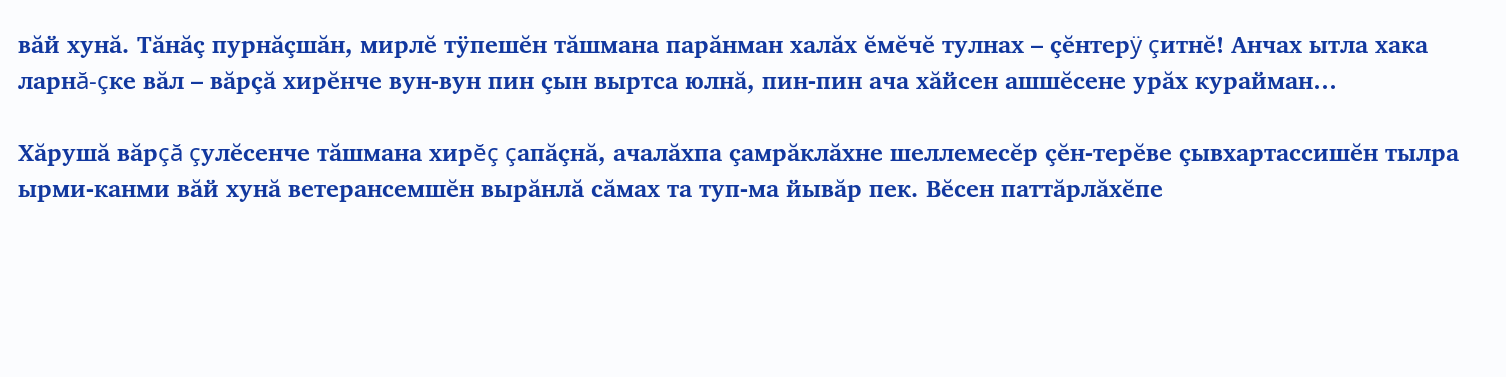вăй хунă. Тăнăç пурнăçшăн, мирлĕ тÿпешĕн тăшмана парăнман халăх ĕмĕчĕ тулнах – çĕнтерÿ çитнĕ! Анчах ытла хака ларнă-çке вăл – вăрçă хирĕнче вун-вун пин çын выртса юлнă, пин-пин ача хăйсен ашшĕсене урăх курайман…

Хăрушă вăрçă çулĕсенче тăшмана хирĕç çапăçнă, ачалăхпа çамрăклăхне шеллемесĕр çĕн-терĕве çывхартассишĕн тылра ырми-канми вăй хунă ветерансемшĕн вырăнлă сăмах та туп-ма йывăр пек. Вĕсен паттăрлăхĕпе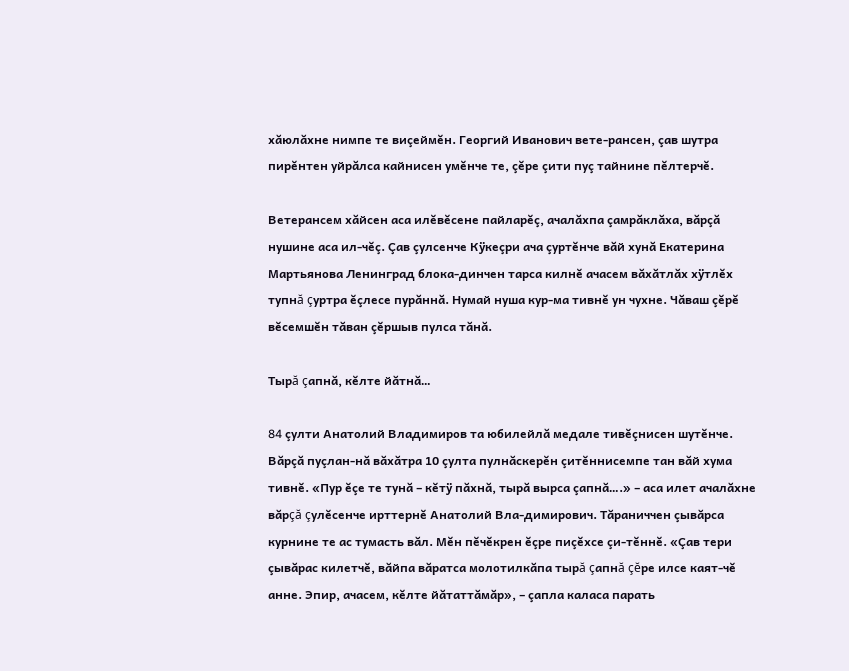хăюлăхне нимпе те виçеймĕн. Георгий Иванович вете-рансен, çав шутра пирĕнтен уйрăлса кайнисен умĕнче те, çĕре çити пуç тайнине пĕлтерчĕ.

Ветерансем хăйсен аса илĕвĕсене пайларĕç, ачалăхпа çамрăклăха, вăрçă нушине аса ил-чĕç. Çав çулсенче Кÿкеçри ача çуртĕнче вăй хунă Екатерина Мартьянова Ленинград блока-динчен тарса килнĕ ачасем вăхăтлăх хÿтлĕх тупнă çуртра ĕçлесе пурăннă. Нумай нуша кур-ма тивнĕ ун чухне. Чăваш çĕрĕ вĕсемшĕн тăван çĕршыв пулса тăнă.

Тырă çапнă, кĕлте йăтнă…

84 çулти Анатолий Владимиров та юбилейлă медале тивĕçнисен шутĕнче. Вăрçă пуçлан-нă вăхăтра 10 çулта пулнăскерĕн çитĕннисемпе тан вăй хума тивнĕ. «Пур ĕçе те тунă – кĕтÿ пăхнă, тырă вырса çапнă….» – аса илет ачалăхне вăрçă çулĕсенче ирттернĕ Анатолий Вла-димирович. Тăраниччен çывăрса курнине те ас тумасть вăл. Мĕн пĕчĕкрен ĕçре пиçĕхсе çи-тĕннĕ. «Çав тери çывăрас килетчĕ, вăйпа вăратса молотилкăпа тырă çапнă çĕре илсе каят-чĕ анне. Эпир, ачасем, кĕлте йăтаттăмăр», – çапла каласа парать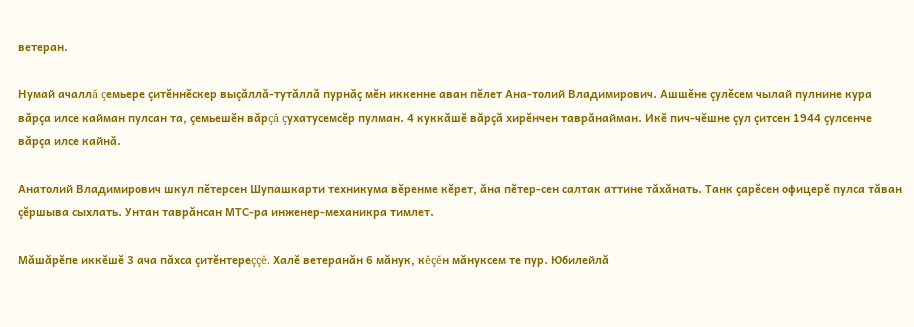ветеран.

Нумай ачаллă çемьере çитĕннĕскер выçăллă-тутăллă пурнăç мĕн иккенне аван пĕлет Ана-толий Владимирович. Ашшĕне çулĕсем чылай пулнине кура вăрçа илсе кайман пулсан та, çемьешĕн вăрçă çухатусемсĕр пулман. 4 куккăшĕ вăрçă хирĕнчен таврăнайман. Икĕ пич-чĕшне çул çитсен 1944 çулсенче вăрçа илсе кайнă.

Анатолий Владимирович шкул пĕтерсен Шупашкарти техникума вĕренме кĕрет, ăна пĕтер-сен салтак аттине тăхăнать. Танк çарĕсен офицерĕ пулса тăван çĕршыва сыхлать. Унтан таврăнсан МТС-ра инженер-механикра тимлет.

Мăшăрĕпе иккĕшĕ 3 ача пăхса çитĕнтереççĕ. Халĕ ветеранăн 6 мăнук, кĕçĕн мăнуксем те пур. Юбилейлă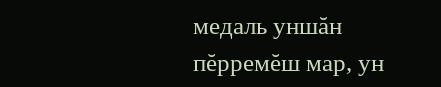медаль уншăн пĕрремĕш мар, ун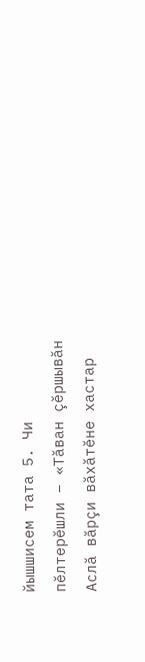йышшисем тата 5. Чи пĕлтерĕшли – «Тăван çĕршывăн Аслă вăрçи вăхăтĕне хастар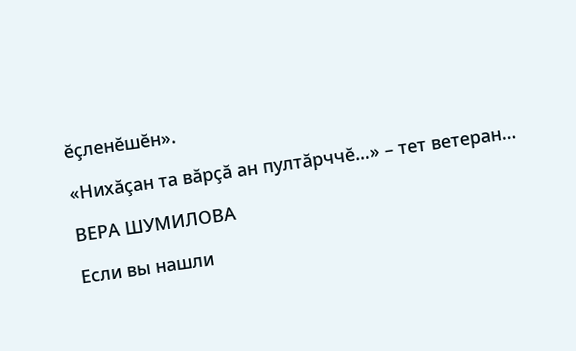ĕçленĕшĕн».

«Нихăçан та вăрçă ан пултăрччĕ…» – тет ветеран…

ВЕРА ШУМИЛОВА

Если вы нашли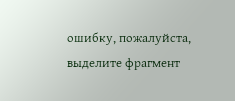ошибку, пожалуйста, выделите фрагмент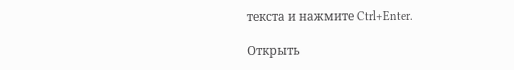текста и нажмите Ctrl+Enter.

Открыть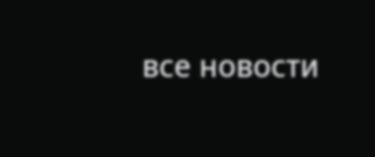все новости